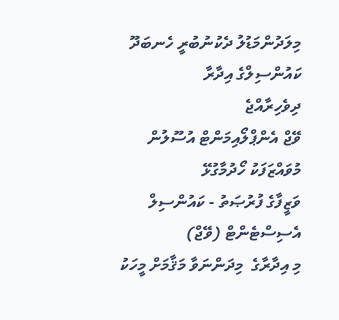މިލަދުންމަޑުލު ދެކުނުބުރީ ހެނބަދޫ ކައުންސިލްގެ އިދާރާ
ދިވެހިރާއްޖެ
ވޭޖް އެންޕްލޯއިމަންޓް އުސޫލުން މުވައްޒަފަކު ހޯދުމާގުޅޭ
ވަޒީފާގެ ފުރުޞަތު - ކައުންސިލް އެސިސްޓެންޓް (ވޭޖް)
މި އިދާރާގެ  މިދަންނަވާ މަޤާމަށް މީހަކު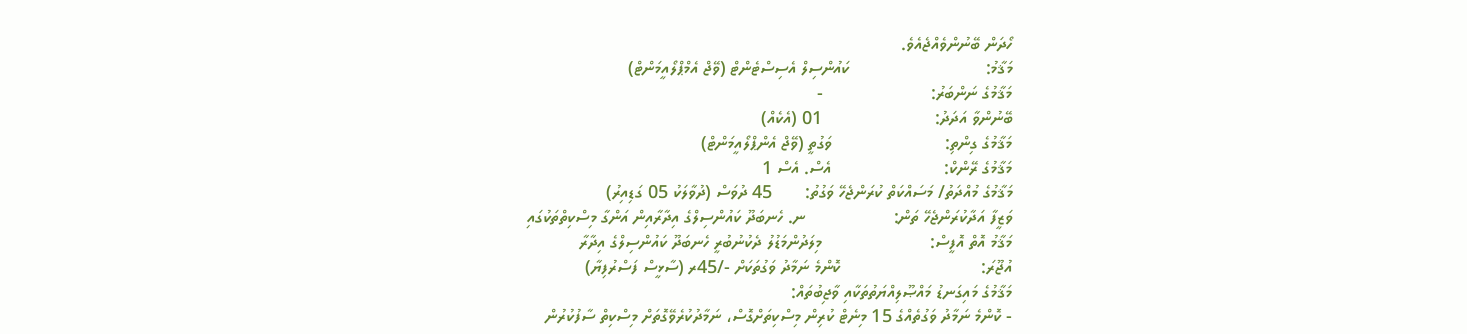ހޯދަން ބޭނުންވެއްޖެއެވެ.
މަޤާމު:                             ކައުންސިލް އެސިސްޓެންޓް (ވޭޖް އެމްޕްލޯއީމަންޓް)
މަޤާމުގެ ނަންބަރު:                       -
ބޭނުންވާ އަދަދު:                        01 (އެކެއް)
މަޤާމުގެ ގިންތި:                        ވަގުތީ (ވޭޖް އެންޕްލޯއީމަންޓް)
މަޤާމުގެ ރޭންކް:                        އެސް. އެސް 1
މަޤާމުގެ މުއްދަތު/ މަސައްކަތް ކުރަންޖެހޭ ވަގުތު:       45 ދުވަސް (ދުވާލަކު 05 ގަޑިއިރު)
ވަޒީފާ އަދާކުރަންޖެހޭ ތަން:                   ނ. ހެނބަދޫ ކައުންސިލްގެ އިދާރާއިން އަންގާ މިސްކިތްތަކުގައި
މަޤާމު އޮތް އޮފީސް:                       މިލަދުންމަޑުލު ދެކުނުބުރީ ހެނބަދޫ ކައުންސިލްގެ އިދާރާ
އުޖޫރަ:                              ކޮންމެ ނަމާދު ވަގުތަކަށް -/45ރ (ސާޅީސް ފަސްރުފިޔާ)
މަޤާމުގެ މައިގަނޑު މައްޞޫލިއްޔަތުތަކާއި ވާޖިބުތައް:
- ކޮންމެ ނަމާދު ވަގުތެއްގެ 15 މިނެޓް ކުރިން މިސްކިތަށްގޮސް، ނަމާދުކުރެވޭގޮތަށް މިސްކިތް ސާފުކުރުން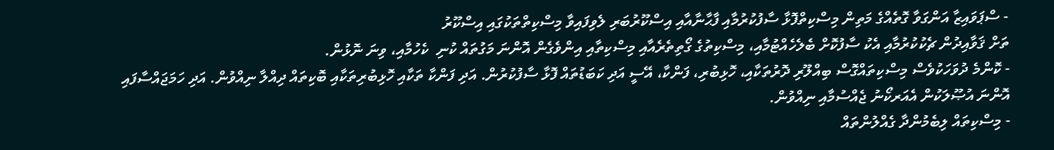- ސްޕަވައިޒާ އަންގަވާ ގޮތެއްގެ މަތިން މިސްކިތްފޮޅާ ސާފުކުރުމާއި ފާޙާނާއާއި އިސްކޫރުބަރި ލެވިފައިވާ މިސްކިތްތަކުގައި އިސްކޫރު
ތަށް ޤަވާއިދުން ޗެކުކުރުމާއި އެކު ސާފުކޮށް ބެލެހެއްޓުމާއި، މިސްކިތުގެ ގޯތިތެރެއާއި މިސްކިތާއި އިންވެގެން އޮންނަ މަގުތައް ކުނި  ކެހުމާއި، ވިނަ ނޮޅުން.
- ކޮންމެ ދުވަހަކުވެސް މިސްކިތައްގޮސް ބިއްލޫރި ދޮރުތަކާއި، ހޮޅިބުރި، ފަންކާ، އޭސީ އަދި ކަބަޑުތައް ފޮޅާ ސާފުކުރުން. އަދި ފަންކާ ތަކާއި ހޮޅިބުރިތަކާއި ބޮކިތައް ދިއްލާ ނިއްވުން. އަދި ހަމަޖައްސާފައި އޮންނަ އުޞޫލަކުން އެއަރކޯނު ޖެއްސުމާއި ނިއްވުން.
- މިސްކިތައް ލިބެމުންދާ ގެއްލުންތައް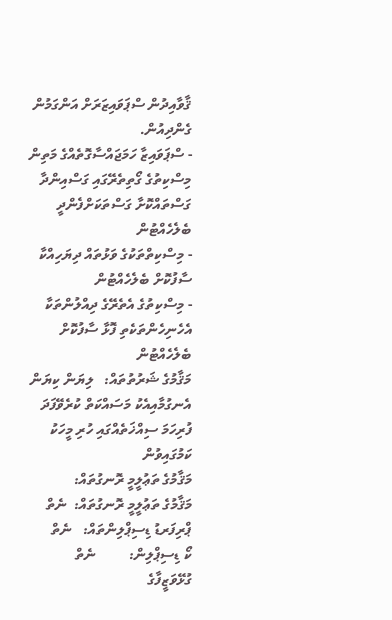ޤާވާއިދުން ސްޕަވައިޒަރަށް އަންގަމުން ގެންދިއުން.
- ސްޕަވައިޒާ ހަމަޖައްސާގޮތެއްގެ މަތިން މިސްކިތުގެ ގޯތިތެރޭގައި ގަސްއިންދާ ގަސްތައްކޮށާ ގަސްތަކަށްފެންދީ ބެލެހެއްޓުން
- މިސްކިތްތަކުގެ ވަޅުތައް ދިޔަހިއްކާ ސާފުކޮށް ބެލެހެއްޓުން
- މިސްކިތުގެ އެތެރޭގެ ދިއްލުންތަކާ އެހެނިހެންތަކެތި ފޮޅާ ސާފުކޮށް ބެލެހެއްޓުން
މަޤާމުގެ ޝަރުތުތައް:   ލިޔަން ކިޔަން އެނގުމާއިއެކު މަސައްކަތް ކުރެވޭފަދަ ފުރިހަމަ ސިއްޚަތެއްގައި ހުރި މީހަކު ކަމުގައިވުން
މަޤާމުގެ ތަޢުލީމީ ރޮނގުތައް:
މަޤާމުގެ ތަޢުލީމީ ރޮނގުތައް:  ނެތް
ޕްރިފަރޑު ޑިސިޕްލިންތައް:   ނެތް
ކޯ ޑިސިޕްލިން:         ނެތް
ގުޅޭވަޒީފާގެ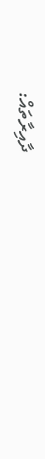ދާއިރާތައް: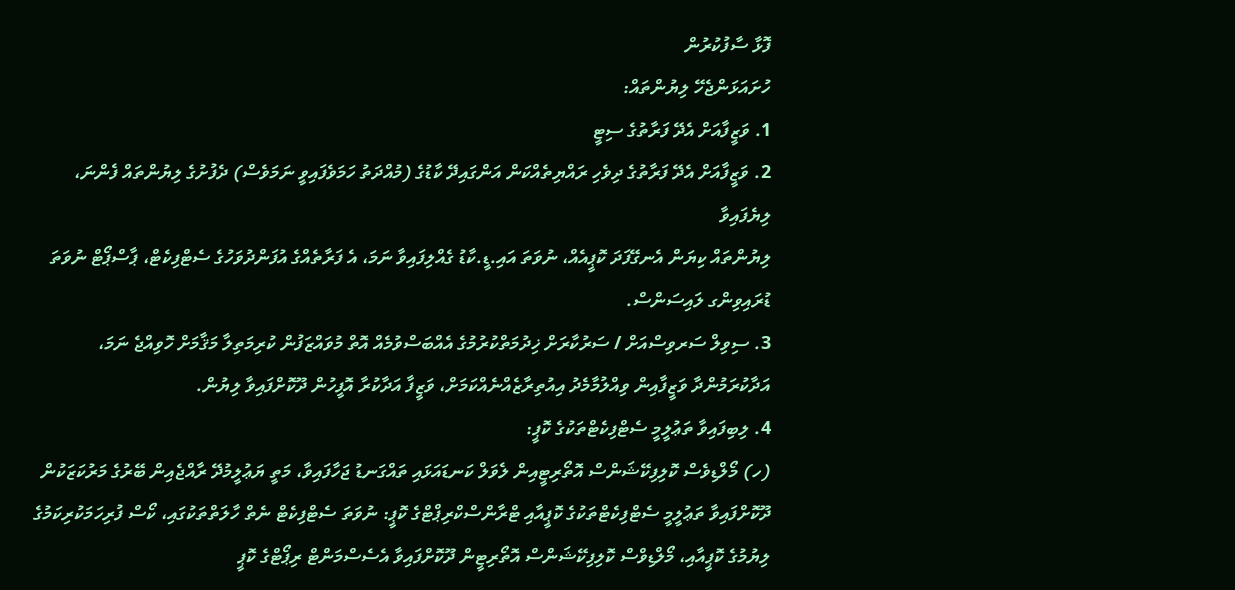ފޮޅާ ސާފުކުރުން
ހުށައަޅަންޖެހޭ ލިޔުންތައް:
1. ވަޒީފާއަށް އެދޭ ފަރާތުގެ ސިޓީ
2. ވަޒީފާއަށް އެދޭ ފަރާތުގެ ދިވެހި ރައްޔިތެއްކަން އަންގައިދޭ ކާޑުގެ (މުއްދަތު ހަމަވެފައިވީ ނަމަވެސް) ދެފުށުގެ ލިޔުންތައް ފެންނަ،
ލިޔެފައިވާ
ލިޔުންތައް ކިޔަން އެނގޭފަދަ ކޮޕީއެއް، ނުވަތަ އައި.ޑީ.ކާޑު ގެއްލިފައިވާ ނަމަ، އެ ފަރާތެއްގެ އުފަންދުވަހުގެ ސެޓްފިކެޓް، ޕާސްޕޯޓް ނުވަތަ
ޑުރައިވިންގ ލައިސަންސް.
3. ސިވިލް ސަރވިސްއަށް / ސަރުކާރަށް ޚިދުމަތްކުރުމުގެ އެއްބަސްވުމެއް އޮތް މުވައްޒަފުން ކުރިމަތިލާ މަޤާމަށް ހޮވިއްޖެ ނަމަ،
އަދާކުރަމުންދާ ވަޒީފާއިން ވިއްލުމާމެދު އިއުތިރާޒެއްނެއްކަމަށް، ވަޒީފާ އަދާކުރާ އޮފީހުން ދޫކޮށްފައިވާ ލިޔުން.
4. ލިބިފައިވާ ތަޢުލީމީ ސެޓްފިކެޓްތަކުގެ ކޮޕީ:
(ހ) މޯލްޑިވެސް ކޮލިފިކޭޝަންސް އޮތޯރިޓީއިން ލެވަލް ކަނޑައަޅައި ތައްގަނޑު ޖަހާފައިވާ، މަތީ ޔަޢުލީމުދޭ ރާއްޖެއިން ބޭރުގެ މަރުކަޒަކުން
ދޫކޮށްފައިވާ ތަޢުލީމީ ސެޓްފިކެޓްތަކުގެ ކޮޕީއާއި ޓްރާންސްކްރިޕްޓްގެ ކޮޕީ: ނުވަތަ ސެޓްފިކެޓް ނެތް ހާލަތްތަކުގައި، ކޯސް ފުރިހަމަކުރިކަމުގެ
ލިޔުމުގެ ކޮޕީއާއި، މޯލްޑިވްސް ކޮލިފިކޭޝަންސް އޮތޯރިޓީން ދޫކޮށްފައިވާ އެސެސްމަންޓް ރިޕޯޓްގެ ކޮޕީ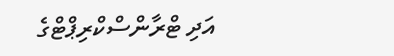އަދި ޓްރާންސްކްރިޕްޓްގެ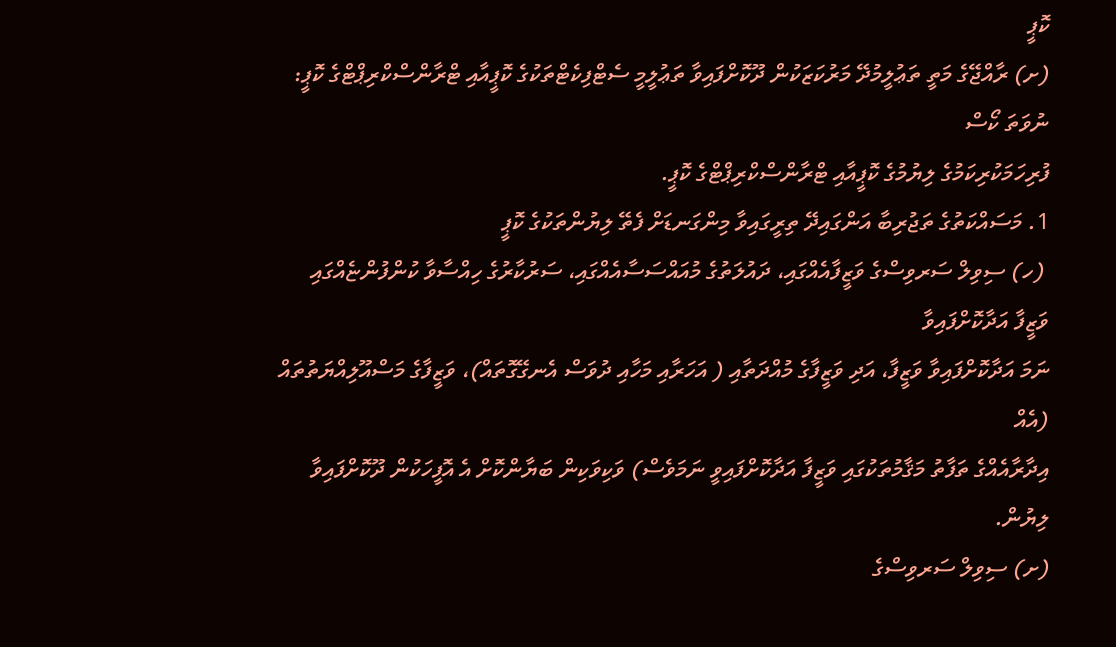ކޮޕީ
(ށ) ރާއްޖޭގެ މަތީ ތަޢުލީމުދޭ މަރުކަޒަކުން ދޫކޮށްފައިވާ ތަޢުލީމީ ސެޓްފިކެޓްތަކުގެ ކޮޕީއާއި ޓްރާންސްކްރިޕްޓްގެ ކޮޕީ: ނުވަތަ ކޯސް
ފުރިހަމަކުރިކަމުގެ ލިޔުމުގެ ކޮޕީއާއި ޓްރާންސްކްރިޕްޓްގެ ކޮޕީ.
1. މަސައްކަތުގެ ތަޖުރިބާ އަންގައިދޭ ތިރީގައިވާ މިންގަނޑަށް ފެތޭ ލިޔުންތަކުގެ ކޮޕީ
 (ހ) ސިވިލް ސަރވިސްގެ ވަޒީފާއެއްގައި، ދައުލަތުގެ މުއައްސަސާއެއްގައި، ސަރުކާރުގެ ހިއްސާވާ ކުންފުންޏެއްގައި ވަޒީފާ އަދާކޮށްފައިވާ
ނަމަ އަދާކޮށްފައިވާ ވަޒީފާ، އަދި ވަޒީފާގެ މުއްދަތާއި ( އަހަރާއި މަހާއި ދުވަސް އެނގޭގޮތައް)، ވަޒީފާގެ މަސްއޫލިއްޔަތުތައް (އެއް
އިދާރާއެއްގެ ތަފާތު މަޤާމުތަކުގައި ވަޒީފާ އަދާކޮށްފައިވީ ނަމަވެސް) ވަކިވަކިން ބަޔާންކޮށް އެ އޮފީހަކުން ދޫކޮށްފައިވާ ލިޔުން.
(ށ) ސިވިލް ސަރވިސްގެ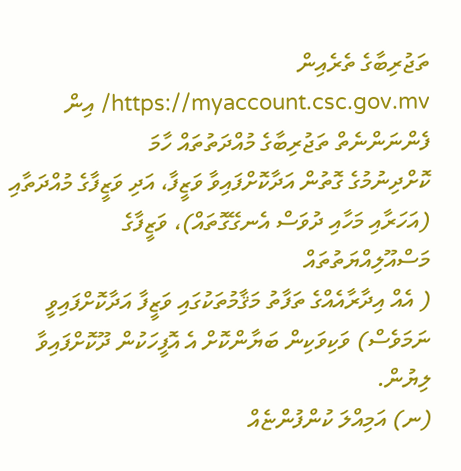ތަޖުރިބާގެ ތެރެއިން https://myaccount.csc.gov.mv/ އިން ފެންނަންނެތް ތަޖުރިބާގެ މުއްދަތުތައް ހާމަ
ކޮށްދިނުމުގެ ގޮތުން އަދާކޮށްފައިވާ ވަޒީފާ، އަދި ވަޒީފާގެ މުއްދަތާއި (އަހަރާއި މަހާއި ދުވަސް އެނގޭގޮތައް)، ވަޒީފާގެ މަސްއޫލިއްޔަތުތައް
( އެއް އިދާރާއެއްގެ ތަފާތު މަޤާމުތަކުގައި ވަޒީފާ އަދާކޮށްފައިވީ ނަމަވެސް) ވަކިވަކިން ބަޔާންކޮށް އެ އޮފީހަކުން ދޫކޮށްފައިވާ ލިޔުން.
(ނ) އަމިއްލަ ކުންފުންޏެއް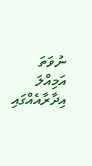ނުވަތަ އަމިއްލަ އިދާރާއެއްގައި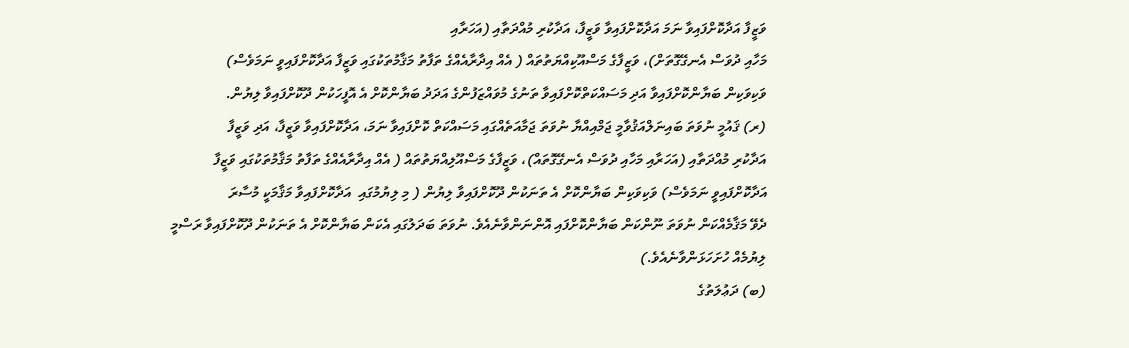ވަޒީފާ އަދާކޮށްފައިވާ ނަމަ އަދާކޮށްފައިވާ ވަޒީފާ، އަދާކުރި މުއްދަތާއި (އަހަރާއި
މަހާއި ދުވަސް އެނގޭގޮތަށް)، ވަޒީފާގެ މަސްއޫކިއްޔަތުތައް ( އެއް އިދާރާއެއްގެ ތަފާތު މަޤާމުތަކުގައި ވަޒީފާ އަދާކޮށްފައިވީ ނަމަވެސް)
ވަކިވަކިން ބަޔާންކޮށްފައިވާ އަދި މަސައްކަތްކޮށްފައިވާ ތަނުގެ މުވައްޒަފުންގެ އަދަދު ބަޔާންކޮށް އެ އޮފީހަކުން ދޫކޮށްފައިވާ ލިޔުން.
(ރ) ޤައުމީ ނުވަތަ ބައިނަލްއަޤުވާމީ ޖަމްއިއްޔާ ނުވަތަ ޖަމާއަތެއްގައި މަސައްކަތް ކޮށްފައިވާ ނަމަ، އަދާކޮށްފައިވާ ވަޒީފާ، އަދި ވަޒީފާ
އަދާކުރި މުއްދަތާއި (އަހަރާއި މަހާއި ދުވަސް އެނގޭގޮތައް)، ވަޒީފާގެ މަސްއޫލިއްޔަތުތައް ( އެއް އިދާރާއެއްގެ ތަފާތު މަޤާމުތަކުގައި ވަޒީފާ
އަދާކޮށްފައިވީ ނަމަވެސް) ވަކިވަކިން ބަޔާންކޮށް އެ ތަނަކުން ދޫކޮށްފައިވާ ލިޔުން ( މި ލިޔުމުގައި  އަދާކޮށްފައިވާ މަޤާމަކީ މުސާރަ
ދެވޭ މަޤާމެއްކަން ނުވަތަ ނޫންކަން ބަޔާންކޮށްފައި އޮންނަންވާނެއެވެ. ނުވަތަ ބަދަލުގައި އެކަން ބަޔާންކޮށް އެ ތަނަކުން ދޫކޮށްފައިވާ ރަސްމީ
ލިޔުމެއް ހުށަހަޅަންވާނެއެވެ.)
(ބ) ދަޢުލަތުގެ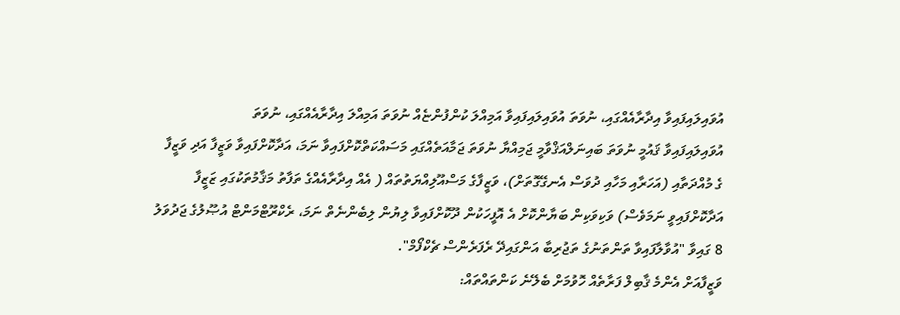އުވައިލައިފައިވާ އިދާރާއެއްގައި، ނުވަތަ އުވައިލައިފައިވާ އަމިއްލަ ކުންފުންޏެއް ނުވަތަ އަމިއްލަ އިދާރާއެއްގައި، ނުވަތަ
އުވައިލައިފައިވާ ޤައުމީ ނުވަތަ ބައިނަލްއަޤްވާމީ ޖަމިއްޔާ ނުވަތަ ޖަމާއަތެއްގައި މަސައްކަތްކޮށްފައިވާ ނަމަ، އަދާކޮށްފައިވާ ވަޒީފާ އަދި ވަޒީފާ
ގެ މުއްދަތާއި (އަހަރާއި މަހާއި ދުވަސް އެނގޭގޮތަށް)، ވަޒީފާގެ މަސްއޫލިއްޔަތުތައް ( އެއް އިދާރާއެއްގެ ތަފާތު މަޤާމުތަކުގައި ޒަޒީފާ
އަދާކޮށްފައިވީ ނަމަވެސް) ވަކިވަކިން ބަޔާންކޮށް އެ އޮފީހަކުން ދޫކޮށްފައިވާ ލިޔުން ލިބެންނެތް ނަމަ، ރެކްރޫޓްމަންޓް އުޞޫލުގެ ޖަދުވަލު
8 ގައިވާ "އުވާލާފައިވާ ތަންތަނުގެ ތަޖުރިބާ އަންގައިދޭ ރެފަރެންސް ޗެކްފޯމް".
ވަޒީފާއަށް އެންމެ ޤާބިލް ފަރާތެއް ހޮވުމަށް ބެލޭނެ ކަންތައްތައް: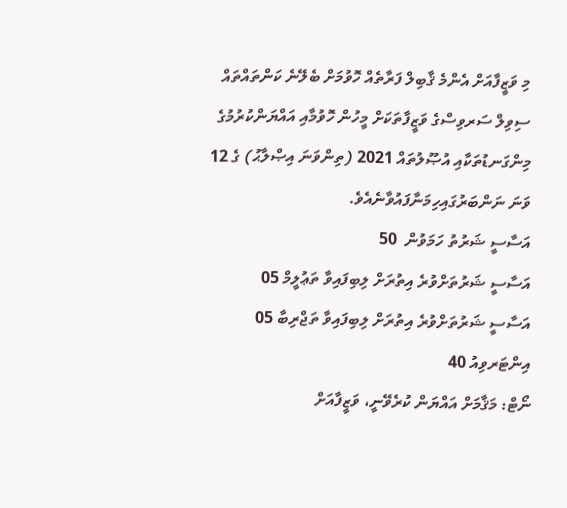މި ވަޒީފާއަށް އެންމެ ޤާބިލް ފަރާތެއް ހޮވުމަށް ބެލޭނެ ކަންތައްތައް ސިވިލް ސަރވިސްގެ ވަޒީފާތަކަށް މީހުން ހޮވުމާއި އައްޔަންކުރުމުގެ
މިންގަނޑުތަކާއި އުޞޫލުތައް 2021 (ތިންވަނަ އިޞްލާޙު) ގެ 12 ވަނަ ނަންބަރުގައިހިމަނާފައުވާނެއެވެ.
އަސާސީ ޝަރުތު ހަމަވުން  50
އަސާސީ ޝަރުތަށްވުރެ އިތުރަށް ލިބިފައިވާ ތަޢުލީމް 05
އަސާސީ ޝަރުތަށްވުރެ އިތުރަށް ލިބިފައިވާ ތަޖްރިބާ 05
އިންޓަރވިއު 40
ނޯޓް: މަޤާމަށް އައްޔަން ކުރެވޭނީ، ވަޒީފާއަށް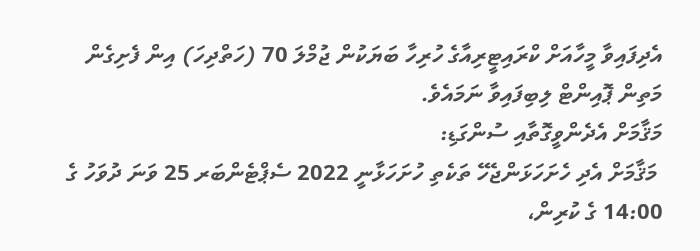އެދިފައިވާ މީހާއަށް ކްރައިޓީރިއާގެ ހުރިހާ ބަޔަކުން ޖުމްލަ 70 (ހަތްދިހަ) އިން ފެށިގެން
މަތިން ޕޮއިންޓް ލިބިފައިވާ ނަމައެވެ.
މަޤާމަށް އެދެންވީގޮތާއި ސުންގަޑި:
 މަޤާމަށް އެދި ހެށަހަޅަންޖެހޭ ތަކެތި ހުށަހަޅާނީ 2022 ސެޕްޓެންބަރ 25 ވަނަ ދުވަހު ގެ 14:00 ގެ ކުރިން،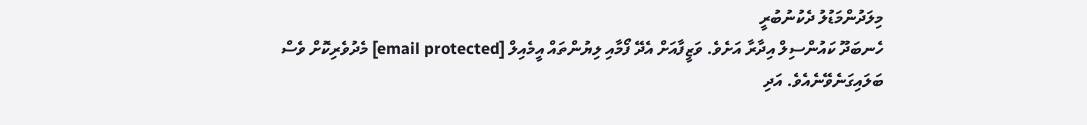މިލަދުންމަޑުލު ދެކުނުބުރީ
ހެނބަދޫ ކައުންސިލް އިދާރާ އަށެވެ. ވަޒީފާއަށް އެދޭ ފޯމާއި ލިޔުންތައް އީމެއިލް [email protected] މެދުވެރިކޮށް ވެސް
ބަލައިގަނެވޭނެއެވެ. އަދި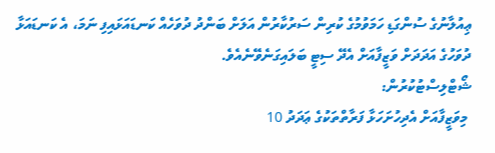ޢިއުލާނުގެ ސުންގަޑި ހަމަވުމުގެ ކުރިން ސަރުކާރުން އަލަށް ބަންދު ދުވަހެއް ކަނޑައަޅައިފި ނަމަ، އެ ކަނޑައަޅާ
ދުވަހުގެ އަދަދަށް ވަޒީފާއަށް އެދޭ ސިޓީ ބަލައިގަނެވޭނެއެވެ.
ޝޯޓްލިސްޓުކުރުން:
 މިވަޒީފާއަށް އެދިހުށަހަޅާ ފަރާތްތަކުގެ ޢަދަދު 10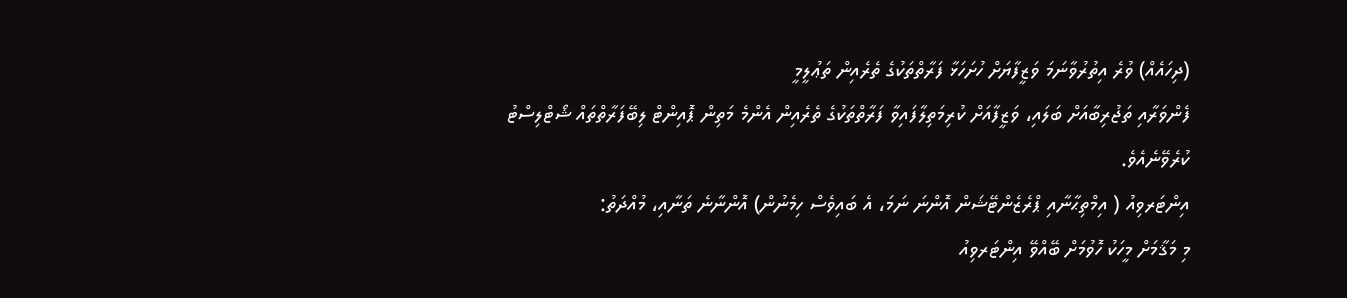(ދިހައެއް) ވުރެ އިތުރުވާނަމަ ވަޒީފާޔަށް ހުށަހަޅާ ފަރާތްތަކުގެ ތެރެއިން ތަޢުލީމީ
ފެންވަރާއި ތަޖުރިބާއަށް ބަލައި، ވަޒީފާއަށް ކުރިމަތިލާފައިވާ ފަރާތްތަކުގެ ތެރެއިން އެންމެ މަތިން ޕޮއިންޓް ލިބޭފަރާތްތައް ޝޯޓްލިސްޓު
ކުރެވޭނެއެވެ.
އިންޓަރވިއު ( އިމްތިޙާނާއި ޕްރެޒެންޓޭޝަން އޮންނަ ނަމަ، އެ ބައިވެސް ހިމެނުން) އޮންނާނެ ތަނާއި، މުއްދަތު:
މި މަޤާމަށް މީހަކު ހޮވުމަށް ބޭއްވޭ އިންޓަރވިއު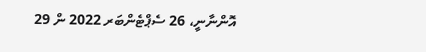އޮންނާނީ، 26 ސެޕްޓެންބަރ 2022 ން 29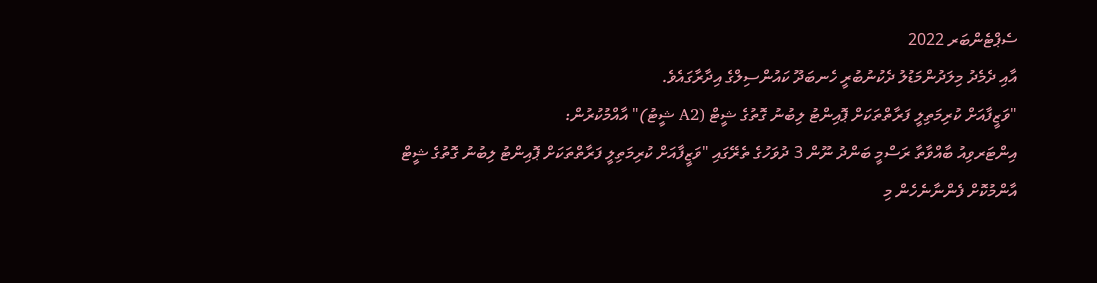ސެޕްޓެންބަރ 2022
އާއި ދެމެދު މިލަދުންމަޑުލު ދެކުނުބުރީ ހެނބަދޫ ކައުންސިލްގެ އިދާރާގައެވެ.
"ވަޒީފާއަށް ކުރިމަތިލީ ފަރާތްތަކަށް ޕޮއިންޓު ލިބުނު ގޮތުގެ ޝީޓް (A2 ޝީޓު)" އާއްމުކުރުން:
އިންޓަރވިއު ބާއްވާތާ ރަސްމީ ބަންދު ނޫން 3 ދުވަހުގެ ތެރޭގައި "ވަޒީފާއަށް ކުރިމަތިލީ ފަރާތްތަކަށް ޕޮއިންޓު ލިބުނު ގޮތުގެ ޝީޓް
އާންމުކޮށް ފެންނާނެހެން މި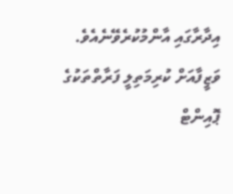އިދާރާގައި އާންމުކުރެވޭނެއެވެ. ވަޒީފާއަށް ކުރިމަތިލީ ފަރާތްތަކުގެ ޕޮއިންޓް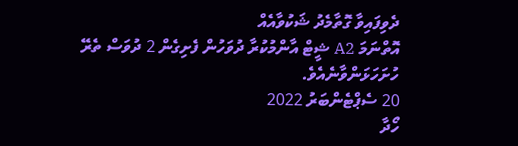ދެވިފައިވާ ގޮތާމެދު ޝަކުވާއެއް
އޮތްނަމަ A2 ޝީޓް އާންމުކުރާ ދުވަހުން ފެށިގެން 2 ދުވަސް ތެރޭ ހުށަހަޅަންވާނެއެވެ.
20 ސެޕްޓެންބަރު 2022
ހޯދާ